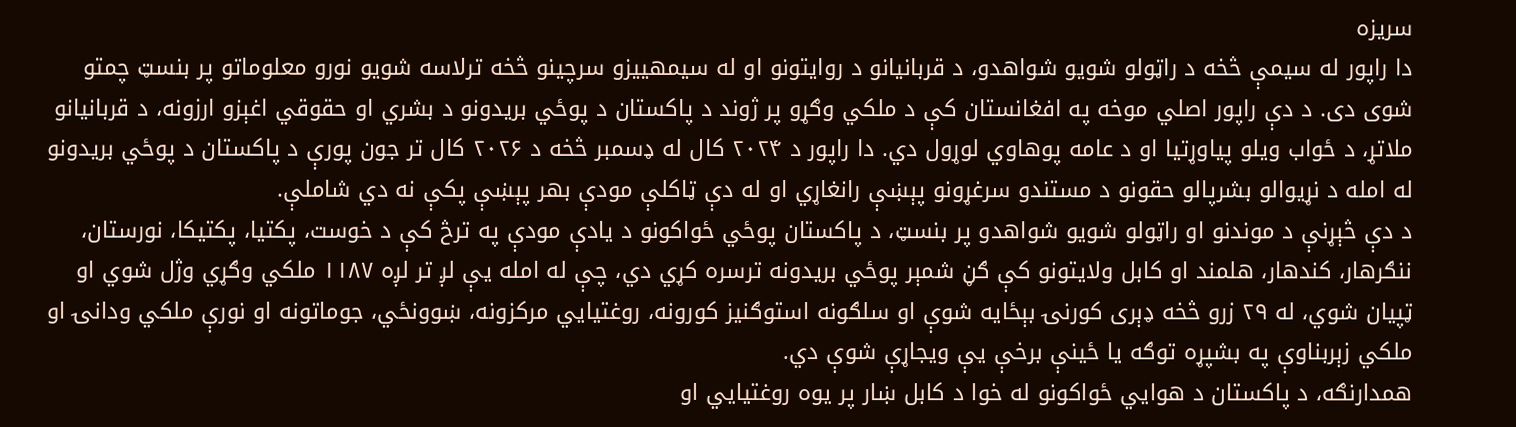سريزه
دا راپور له سیمې څخه د راټولو شویو شواهدو، د قربانیانو د روایتونو او له سیمهییزو سرچینو څخه ترلاسه شویو نورو معلوماتو پر بنسټ چمتو شوی دی. د دې راپور اصلي موخه په افغانستان کې د ملکي وګړو پر ژوند د پاکستان د پوځي بریدونو د بشري او حقوقي اغېزو ارزونه، د قربانیانو ملاتړ، د ځواب ویلو پیاوړتیا او د عامه پوهاوي لوړول دي. دا راپور د ۲۰۲۴ کال له ډسمبر څخه د ۲۰۲۶ کال تر جون پورې د پاکستان د پوځي بریدونو له امله د نړیوالو بشرپالو حقونو د مستندو سرغړونو پېښې رانغاړي او له دې ټاکلې مودې بهر پېښې پکې نه دي شاملې.
د دې څېړنې د موندنو او راټولو شویو شواهدو پر بنسټ، د پاکستان پوځي ځواکونو د یادې مودې په ترڅ کې د خوست، پکتیا، پکتیکا، نورستان، ننګرهار، کندهار، هلمند او کابل ولایتونو کې ګڼ شمېر پوځي بریدونه ترسره کړي دي، چې له امله یې لږ تر لږه ۱۱۸۷ ملکي وګړي وژل شوي او ټپیان شوي، له ۲۹ زرو څخه ډېری کورنۍ بېځایه شوې او سلګونه استوګنیز کورونه، روغتیايي مرکزونه، ښوونځي، جوماتونه او نورې ملکي ودانۍ او ملکي زېربناوې په بشپړه توګه يا ځينې برخې يې ویجاړې شوې دي.
همدارنګه، د پاکستان د هوايي ځواکونو له خوا د کابل ښار پر یوه روغتیايي او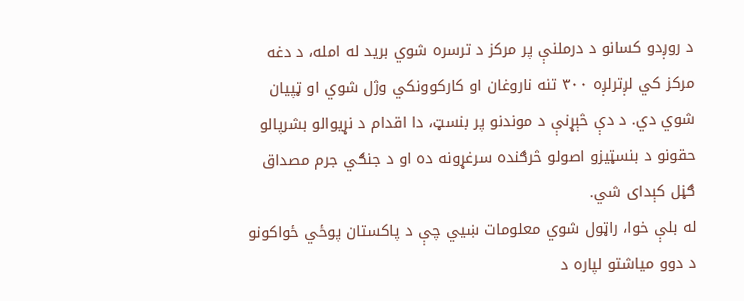د روږدو کسانو د درملنې پر مرکز د ترسره شوي برید له امله، د دغه مرکز کي لږترلږه ۳۰۰ تنه ناروغان او کارکوونکي وژل شوي او ټپیان شوي دي. د دې څېړنې د موندنو پر بنسټ، دا اقدام د نړیوالو بشرپالو حقونو د بنسټيزو اصولو څرګنده سرغړونه ده او د جنګي جرم مصداق ګڼل کېدای شي.
له بلې خوا، راټول شوي معلومات ښيي چې د پاکستان پوځي ځواکونو د دوو میاشتو لپاره د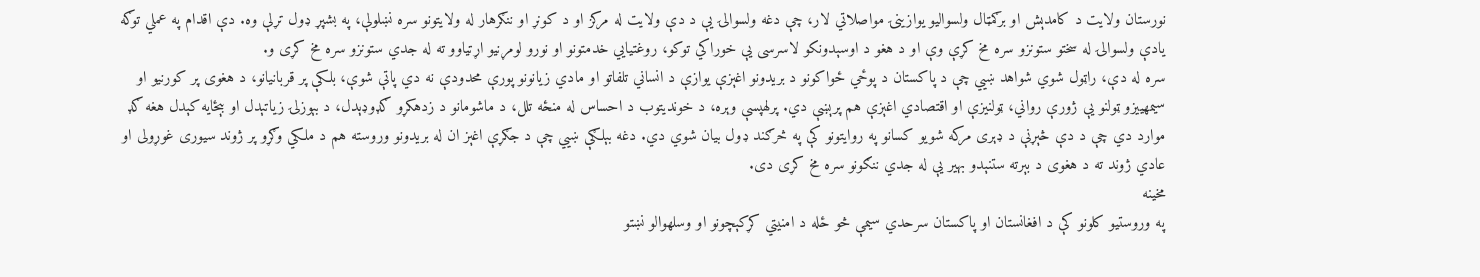نورستان ولایت د کامدېش او برګمټال ولسوالیو یوازینۍ مواصلاتي لار، چې دغه ولسوالۍ یې د دې ولایت له مرکز او د کونړ او ننګرهار له ولایتونو سره نښلولې، په بشپړ ډول تړلې وه. دې اقدام په عملي توګه یادې ولسوالۍ له سختو ستونزو سره مخ کړې وې او د هغو د اوسېدونکو لاسرسی یې خوراکي توکو، روغتیايي خدمتونو او نورو لومړنیو اړتیاوو ته له جدي ستونزو سره مخ کړی و.
سره له دې، راټول شوي شواهد ښيي چې د پاکستان د پوځي ځواکونو د بریدونو اغېزې یوازې د انساني تلفاتو او مادي زیانونو پورې محدودې نه دي پاتې شوې، بلکې پر قربانیانو، د هغوی پر کورنیو او سیمهییزو ټولنو یې ژورې رواني، ټولنیزې او اقتصادي اغېزې هم پرېښې دي. پرلهپسې وېره، د خوندیتوب د احساس له منځه تلل، د ماشومانو د زدهکړو ګډوډېدل، د بېوزلۍ زیاتېدل او بېځایه کېدل هغه ګډ موارد دي چې د دې څېړنې د ډېری مرکه شویو کسانو په روایتونو کې په څرګند ډول بیان شوي دي. دغه بېلګې ښيي چې د جګړې اغېز ان له بریدونو وروسته هم د ملکي وګړو پر ژوند سیوری غوړولی او عادي ژوند ته د هغوی د بېرته ستنېدو بهیر یې له جدي ننګونو سره مخ کړی دی.
مخينه
په وروستیو کلونو کې د افغانستان او پاکستان سرحدي سیمې څو ځله د امنیتي کړکېچونو او وسلهوالو نښتو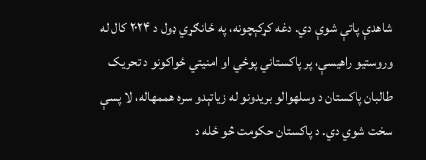شاهدې پاتې شوې دي. دغه کړکېچونه، په ځانګړي ډول د ۲۰۲۴ کال له وروستیو راهیسې، پر پاکستاني پوځي او امنیتي ځواکونو د تحریک طالبان پاکستان د وسلهوالو بریدونو له زیاتېدو سره هممهاله، لا پسې سخت شوي دي. د پاکستان حکومت څو ځله د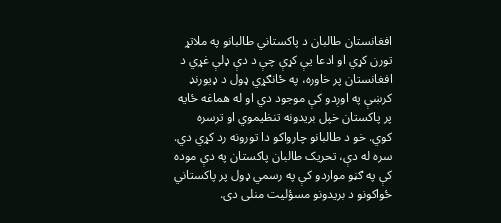افغانستان طالبان د پاکستاني طالبانو په ملاتړ تورن کړي او ادعا یې کړې چې د دې ډلې غړي د افغانستان پر خاوره، په ځانګړي ډول د ډیورنډ کرښې په اوږدو کې موجود دي او له هماغه ځایه پر پاکستان خپل بریدونه تنظیموي او ترسره کوي. خو د طالبانو چارواکو دا تورونه رد کړي دي. سره له دې، تحریک طالبان پاکستان په دې موده کې په ګڼو مواردو کې په رسمي ډول پر پاکستاني ځواکونو د بریدونو مسؤلیت منلی دی.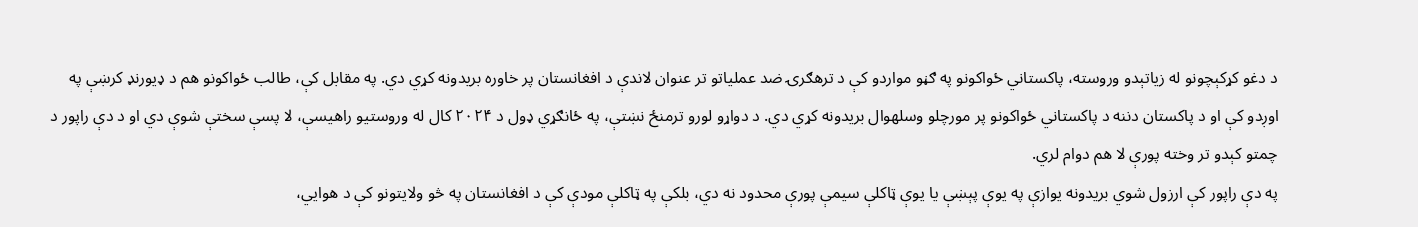د دغو کړکېچونو له زیاتېدو وروسته، پاکستاني ځواکونو په ګڼو مواردو کې د ترهګرۍ ضد عملیاتو تر عنوان لاندې د افغانستان پر خاوره بریدونه کړي دي. په مقابل کې، طالب ځواکونو هم د ډیورنډ کرښې په اوږدو کې او د پاکستان دننه د پاکستاني ځواکونو پر مورچلو وسلهوال بریدونه کړي دي. د دواړو لورو ترمنځ نښتې، په ځانګړي ډول د ۲۰۲۴ کال له وروستیو راهیسې، لا پسې سختې شوې دي او د دې راپور د چمتو کېدو تر وخته پورې لا هم دوام لري.
په دې راپور کې ارزول شوي بریدونه یوازې په یوې پېښې یا یوې ټاکلې سیمې پورې محدود نه دي، بلکې په ټاکلې مودې کې د افغانستان په څو ولایتونو کې د هوايي،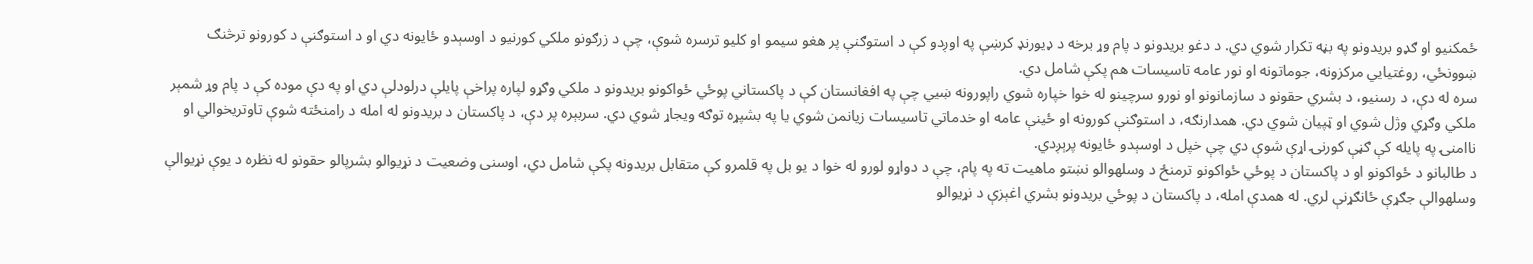ځمکنیو او ګډو بریدونو په بڼه تکرار شوي دي. د دغو بریدونو د پام وړ برخه د ډیورنډ کرښې په اوږدو کې د استوګنې پر هغو سیمو او کلیو ترسره شوې، چې د زرګونو ملکي کورنیو د اوسېدو ځایونه دي او د استوګنې د کورونو ترڅنګ ښوونځي، روغتیايي مرکزونه، جوماتونه او نور عامه تاسیسات هم پکې شامل دي.
سره له دې، د رسنیو، د بشري حقونو د سازمانونو او نورو سرچینو له خوا خپاره شوي راپورونه ښيي چې په افغانستان کې د پاکستاني پوځي ځواکونو بریدونو د ملکي وګړو لپاره پراخې پایلې درلودلې دي او په دې موده کې د پام وړ شمېر ملکي وګړي وژل شوي او ټپیان شوي دي. همدارنګه، د استوګنې کورونه او ځینې عامه او خدماتي تاسیسات زیانمن شوي یا په بشپړه توګه ویجاړ شوي دي. سربېره پر دې، د پاکستان د بریدونو له امله د رامنځته شوې تاوتریخوالي او ناامنۍ په پایله کې ګڼې کورنۍ اړې شوې دي چې خپل د اوسېدو ځایونه پرېږدي.
د طالبانو د ځواکونو او د پاکستان د پوځي ځواکونو ترمنځ د وسلهوالو نښتو ماهیت ته په پام، چې د دواړو لورو له خوا د یو بل په قلمرو کې متقابل بریدونه پکې شامل دي، اوسنی وضعیت د نړیوالو بشرپالو حقونو له نظره د یوې نړیوالې وسلهوالې جګړې ځانګړنې لري. له همدې امله، د پاکستان د پوځي بریدونو بشري اغېزې د نړیوالو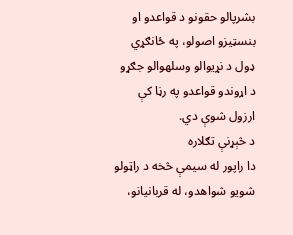بشرپالو حقونو د قواعدو او بنسټیزو اصولو، په ځانګړي ډول د نړیوالو وسلهوالو جګړو د اړوندو قواعدو په رڼا کې ارزول شوې دي.
د څېړنې تګلاره
دا راپور له سیمې څخه د راټولو شویو شواهدو، له قربانیانو،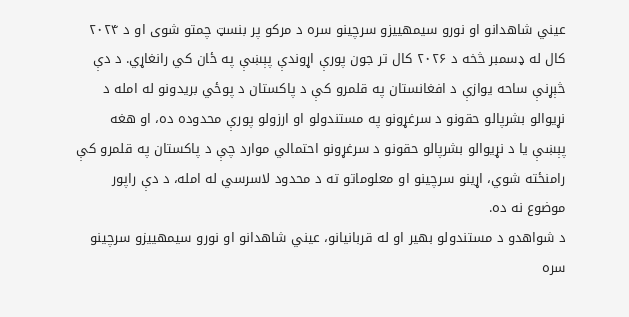عیني شاهدانو او نورو سیمهییزو سرچینو سره د مرکو پر بنسټ چمتو شوی او د ۲۰۲۴ کال له ډسمبر څخه د ۲۰۲۶ کال تر جون پورې اړوندې پېښې په ځان کي رانغاړي. د دې څېړنې ساحه یوازې د افغانستان په قلمرو کې د پاکستان د پوځي بریدونو له امله د نړیوالو بشرپالو حقونو د سرغړونو په مستندولو او ارزولو پورې محدوده ده، او هغه پېښې یا د نړیوالو بشرپالو حقونو د سرغړونو احتمالي موارد چې د پاکستان په قلمرو کې رامنځته شوي، اړینو سرچینو او معلوماتو ته د محدود لاسرسي له امله، د دې راپور موضوع نه ده.
د شواهدو د مستندولو بهیر او له قربانیانو، عیني شاهدانو او نورو سیمهییزو سرچینو سره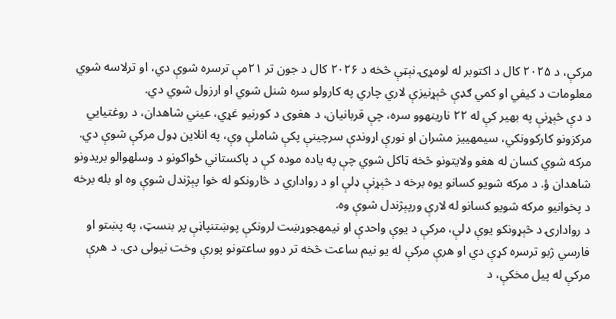مرکې، د ۲۰۲۵ کال د اکتوبر له لومړۍ نېټې څخه د ۲۰۲۶ کال د جون تر ۲۱مې ترسره شوې دي، او ترلاسه شوي معلومات د کیفي او کمي ګډې څېړنیزې لاري چاري په کارولو سره شنل شوي او ارزول شوي دي.
د دې څېړنې په بهیر کې له ۲۲ نارینهوو سره، چې قربانیان، د هغوی د کورنیو غړي، عیني شاهدان، د روغتیايي مرکزونو کارکوونکي، سیمهییز مشران او نورې اړوندې سرچینې پکې شاملې وې، په انلاین ډول مرکې شوې دي. مرکه شوي کسان له هغو ولایتونو څخه ټاکل شوي چې په یاده موده کې د پاکستاني ځواکونو د وسلهوالو بریدونو شاهدان ؤ. د مرکه شویو کسانو یوه برخه د څېړنې ډلې او د رواداري د څارونکو له خوا پېژندل شوې وه او بله برخه د پخوانیو مرکه شویو کسانو له لارې ورپېژندل شوې وه.
د روادارۍ د څېړونکو یوې ډلې، مرکې د یوې واحدې او نیمهجوړښت لرونکې پوښتنپاڼې پر بنسټ، په پښتو او فارسي ژبو ترسره کړې دي او هرې مرکې له یو نیم ساعت څخه تر دوو ساعتونو پورې وخت نیولی دی. د هرې مرکې له پیل مخکې، د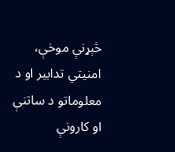څېړنې موخې، امنیتي تدابیر او د معلوماتو د ساتنې او کارونې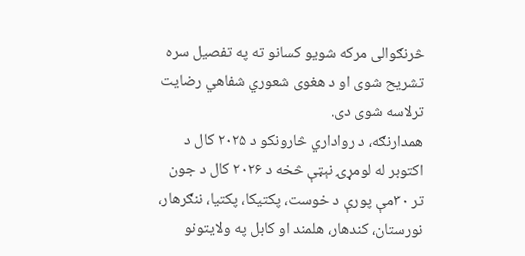څرنګوالی مرکه شویو کسانو ته په تفصیل سره تشریح شوی او د هغوی شعوري شفاهي رضایت ترلاسه شوی دی.
همدارنګه، د رواداري څارونکو د ۲۰۲۵ کال د اکتوبر له لومړۍ نېټې څخه د ۲۰۲۶ کال د جون تر ۳۰مې پورې د خوست، پکتیکا، پکتیا، ننګرهار، نورستان، کندهار، هلمند او کابل په ولایتونو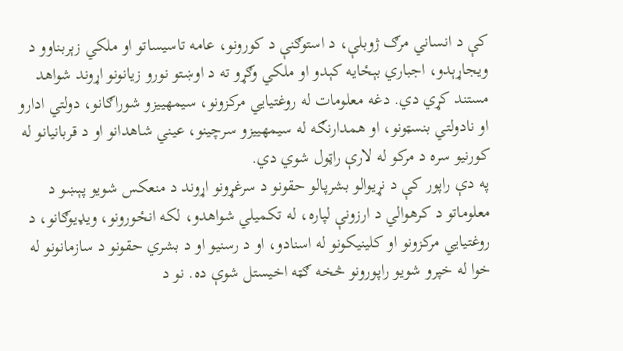کې د انساني مرګ ژوبلې، د استوګنې د کورونو، عامه تاسیساتو او ملکي زېربناوو د ویجاړېدو، اجباري بېځایه کېدو او ملکي وګړو ته د اوښتو نورو زیانونو اړوند شواهد مستند کړي دي. دغه معلومات له روغتیايي مرکزونو، سیمهییزو شوراګانو، دولتي ادارو او نادولتي بنسټونو، او همدارنګه له سیمهییزو سرچینو، عیني شاهدانو او د قربانیانو له کورنیو سره د مرکو له لارې راټول شوي دي.
په دې راپور کې د نړیوالو بشرپالو حقونو د سرغړونو اړوند د منعکس شویو پېښو د معلوماتو د کرهوالي د ارزونې لپاره، له تکمیلي شواهدو، لکه انځورونو، ویډیوګانو، د روغتیايي مرکزونو او کلینیکونو له اسنادو، او د رسنیو او د بشري حقونو د سازمانونو له خوا له خپرو شویو راپورونو څخه ګټه اخیستل شوې ده. نو د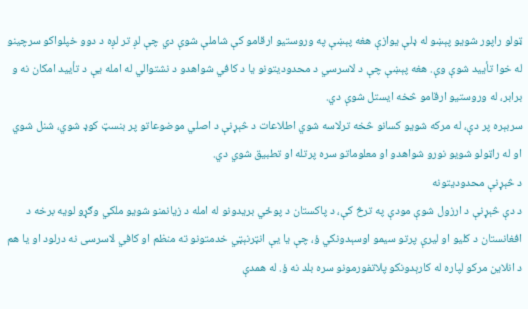ټولو راپور شویو پېښو له ډلې یوازې هغه پېښې په وروستیو ارقامو کې شاملې شوې دي چې لږ تر لږه د دوو خپلواکو سرچینو له خوا تأیید شوې وې. هغه پېښې چې د لاسرسي د محدودیتونو یا د کافي شواهدو د نشتوالي له امله یې د تأیید امکان نه و برابر، له وروستیو ارقامو څخه ایستل شوې دي.
سربېره پر دې، له مرکه شویو کسانو څخه ترلاسه شوي اطلاعات د څېړنې د اصلي موضوعاتو پر بنسټ کوډ شوي، شنل شوي او له راټولو شویو نورو شواهدو او معلوماتو سره پرتله او تطبیق شوي دي.
د څېړنې محدوديتونه
د دې څېړنې د ارزول شوې مودې په ترڅ کې، د پاکستان د پوځي بریدونو له امله د زیانمنو شویو ملکي وګړو لویه برخه د افغانستان د کلیو او ليرې پرتو سیمو اوسېدونکي ؤ، چې یا یې انټرنېټي خدمتونو ته منظم او کافي لاسرسی نه درلود او یا هم د انلاین مرکو لپاره له کارېدونکو پلاتفورمونو سره بلد نه ؤ. له همدې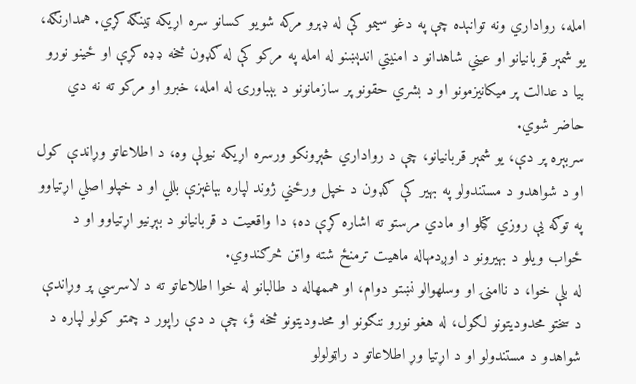امله، رواداري ونه توانېده چې په دغو سیمو کې له ډېرو مرکه شویو کسانو سره اړیکه ټینګه کړي. همدارنګه، یو شمېر قربانیانو او عیني شاهدانو د امنیتي اندېښنو له امله په مرکو کې له ګډون څخه ډډه کړې او ځینو نورو بیا د عدالت پر میکانیزمونو او د بشري حقونو پر سازمانونو د بېباورۍ له امله، خبرو او مرکو ته نه دي حاضر شوي.
سربېره پر دې، یو شمېر قربانیانو، چې د رواداري څېړونکو ورسره اړیکه نیولې وه، د اطلاعاتو وړاندې کول او د شواهدو د مستندولو په بهیر کې ګډون د خپل ورځني ژوند لپاره بېاغېزې بللي او د خپلو اصلي اړتیاوو په توګه یې روزي ګټلو او مادي مرستو ته اشاره کړې ده؛ دا واقعیت د قربانیانو د بېړنیو اړتیاوو او د ځواب ویلو د بهیرونو د اوږدمهاله ماهیت ترمنځ شته واټن څرګندوي.
له بلې خوا، د ناامنۍ او وسلهوالو نښتو دوام، او هممهاله د طالبانو له خوا اطلاعاتو ته د لاسرسي پر وړاندې د سختو محدودیتونو لګول، له هغو نورو ننګونو او محدودیتونو څخه ؤ، چې د دې راپور د چمتو کولو لپاره د شواهدو د مستندولو او د اړتیا وړ اطلاعاتو د راټولولو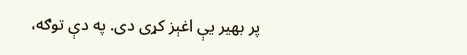پر بهیر یې اغېز کړی دی. په دې توګه،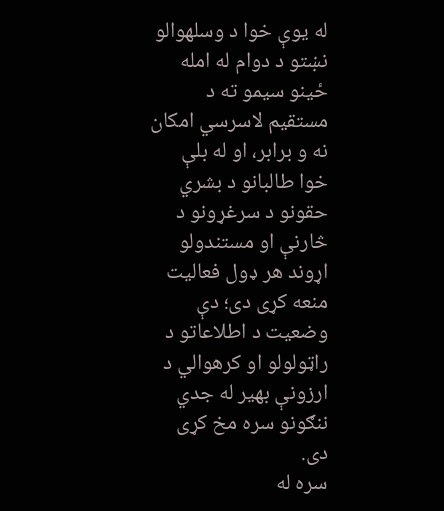له یوې خوا د وسلهوالو نښتو د دوام له امله ځینو سیمو ته د مستقیم لاسرسي امکان نه و برابر، او له بلې خوا طالبانو د بشري حقونو د سرغړونو د څارنې او مستندولو اړوند هر ډول فعالیت منعه کړی دی؛ دې وضعیت د اطلاعاتو د راټولولو او کرهوالي د ارزونې بهیر له جدي ننګونو سره مخ کړی دی.
سره له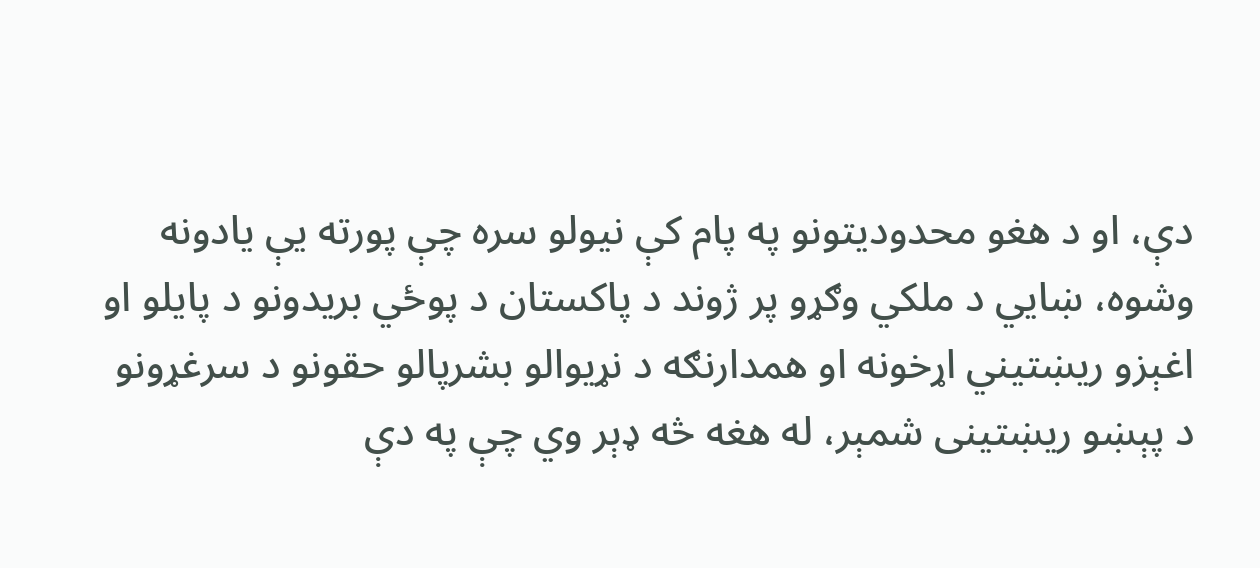دې، او د هغو محدودیتونو په پام کې نیولو سره چې پورته یې یادونه وشوه، ښايي د ملکي وګړو پر ژوند د پاکستان د پوځي بریدونو د پایلو او اغېزو ریښتیني اړخونه او همدارنګه د نړیوالو بشرپالو حقونو د سرغړونو د پېښو ریښتینی شمېر، له هغه څه ډېر وي چې په دې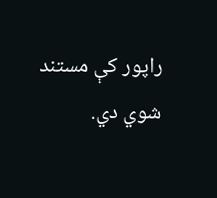راپور کې مستند شوي دي.